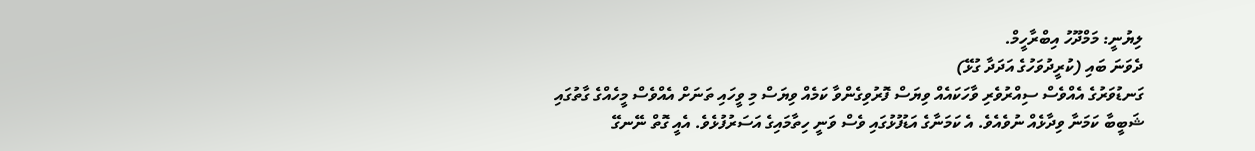ލިޔުނީ: މަމްދޫހު އިބްރާހީމް.
ދެވަނަ ބައި (ކުރީދުވަހުގެ އަދަދާ ގުޅޭ)
ގަނޑުވަރުގެ އެއްވެސް ސިއްރުވެރި ވާހަކައެއް ވިޔަސް ފޮރުވިގެންވާ ކަމެއް ވިޔަސް މި ވީހައި ތަނަށް އެއްވެސް މީހެއްގެ ގާތުގައި ޝަބީބާ ކަމަނާ ވިދާޅެއް ނުވެއެވެ. އެ ކަމަނާގެ އަޑުފުޅުގައި ވެސް ވަނީ ހިތާމައިގެ އަސަރުފުޅެވެ. އެއީ ގޮތް ނޭނގޭ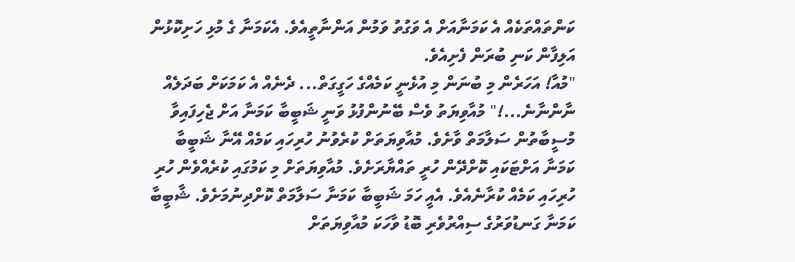ކަންތައްތަކެއް އެ ކަމަނާއަށް އެ ވަގުތު ވަމުން އަންނާތީއެވެ. އެކަމަނާ ގެ މުޅި ހަށިކޮޅުން އަލިފާން ކަނި ބުރަން ފެށިއެވެ.
"މުއާ! އަހަރެން މި ބުނަން މި އުޅެނީ ކަމެއްގެ ހަގީގަތް... ދެނެއް އެ ކަމަކަށް ބަދަލެއް ނާންނާނެ...!" މުއާވިޔަތު ވެސް ބޭނުންފުޅު ވަނީ ޝަބީބާ ކަމަނާ އަށް ޖެހިފައިވާ މުސީބާތުން ސަލާމަތް ވާށެވެ. މުއާވިޔަތަށް ކުރެވުނު ހުރިހައި ކަމެއް އޭނާ ޝަބީބާ ކަމަނާ އަށްޓަކައި ކޮށްދޭން ހުރީ ތައްޔާރަށެވެ. މުއާވިޔަތަށް މި ކަމުގައި ކުރެއްވެން ހުރި ހުރިހައި ކަމެއް ކުރާނެއެވެ. އެއީ ހަމަ ޝަބީބާ ކަމަނާ ސަލާމަތް ކޮށްދިނުމަށެވެ. ޝާބީބާ ކަމަނާ ގަނޑުވަރުގެ ސިއްރުވެރި ބޮޑު ވާހަކަ މުއާވިޔަތަށް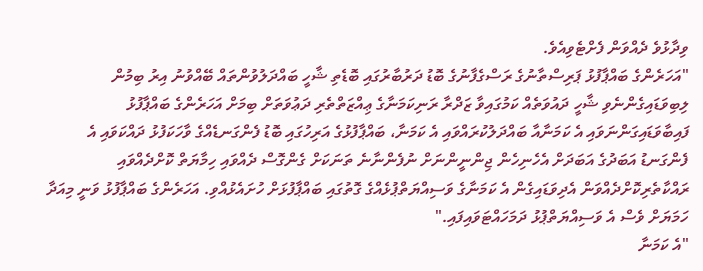ވިދާޅުވެ ދެއްވަން ފެށްޓެވިއެވެ.
"އަހަރެންގެ ބައްޕާފުޅު ޕަރިސްތާނުގެ ރަސްގެފާނުގެ ބޮޑު ދަރުބާރުގައި ބޮޑެތި ޝާހީ ބައްދަލުވުންތައް ބޭއްވުނު އިރު ބިމުން ލިބިވަޑައިގެންނެވި ޝާހީ ދައުވަތެއް ކަމުގައިވާ ޒަދްރާ ރަނިކަމަނާގެ ޢިއްޒަތްތެރި ދަޢުވަތަށް ބިމަށް އަހަރެންގެ ބައްޕާފުޅު ފައިބާވަޑައިގަންނަވައި އެ ކަމަނާއާ ބައްދަލުކުރައްވައި އެ ކަމަނާ، ބައްޕާފުޅުގެ އަރިހުގައި ބޮޑު ފެންގަނޑެއްގެ ވާހަކަފުޅު ދައްކަވައި އެ ފެންގަނޑު އަބަދުގެ އަބަދަށް އެހެނިހެން ޖިންނީންނަށް ނުފެންނާނެ ތަނަކަށް ގެންގޮސް ދެއްވައި ހިމާޔަތް ކޮށްދެއްވައި ރައްކާތެރިކޮށްދެއްވަން އެދިވަޑައިގެން އެ ކަމަނާގެ ވަސިއްޔަތްޕުޅެއްގެ ގޮތުގައި ބައްޕާފުޅަށް ހުށައެޅުއްވި. އަހަރެންގެ ބައްޕާފުޅު ވަނީ މިއަދާ ހަމަޔަށް ވެސް އެ ވަސިއްޔަތްޕުޅު ދަމަހައްޓަވައިފައި."
"އެ ކަމަނާ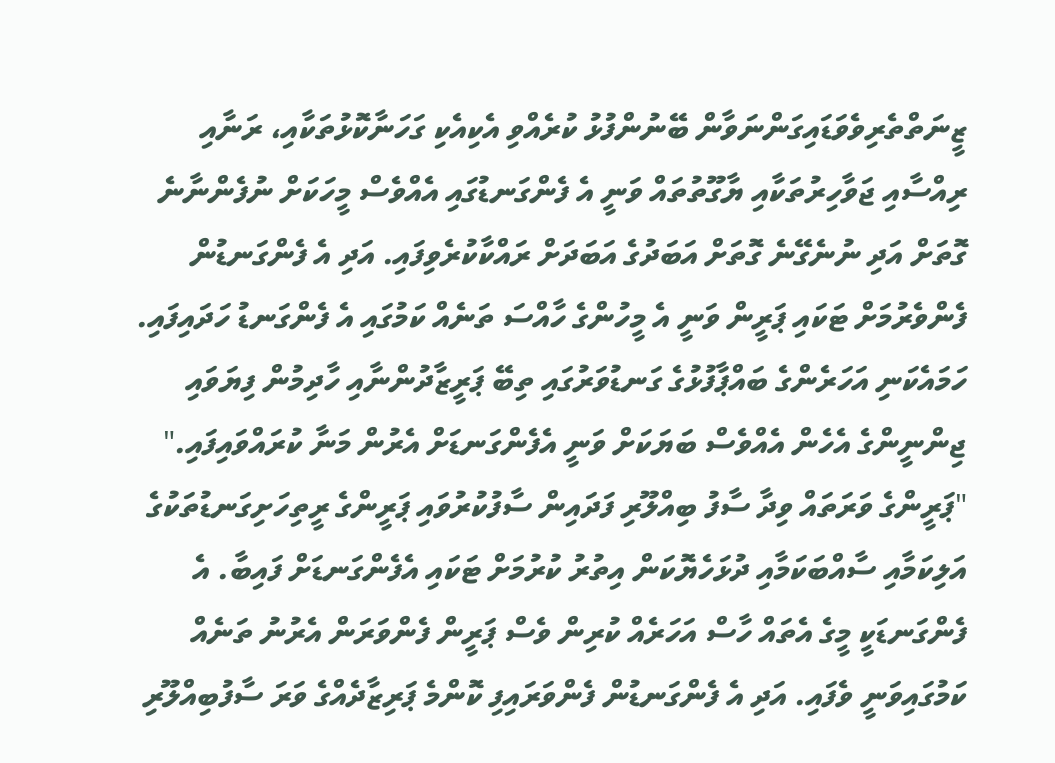ޒީނަތްތެރިވެވަޑައިގަންނަވާން ބޭނުންފުޅު ކުރެއްވި އެކިއެކި ގަހަނާކޮޅުތަކާއި، ރަނާއި ރިއްސާއި ޖަވާހިރުތަކާއި ޔާގޫތުތައް ވަނީ އެ ފެންގަނޑުގައި އެއްވެސް މީހަކަށް ނުފެންނާނެ ގޮތަށް އަދި ނުނެގޭނެ ގޮތަށް އަބަދުގެ އަބަދަށް ރައްކާކުރެވިފައި. އަދި އެ ފެންގަނޑުން ފެންވެރުމަށް ޓަކައި ޕަރީން ވަނީ އެ މީހުންގެ ހާއްސަ ތަނެއް ކަމުގައި އެ ފެންގަނޑު ހަދައިފައި. ހަމައެކަނި އަހަރެންގެ ބައްޕާފުޅުގެ ގަނޑުވަރުގައި ތިބޭ ޕަރީޒާދުންނާއި ހާދިމުން ފިޔަވައި ޖިންނީންގެ އެހެން އެއްވެސް ބަޔަކަށް ވަނީ އެފެންގަނޑަށް އެރުން މަނާ ކުރައްވައިފައި."
"ޕަރީންގެ ވަރަތައް ވިދާ ސާފު ބިއްލޫރި ފަދައިން ސާފުކުރުވައި ޕަރީންގެ ރީތިހަށިގަނޑުތަކުގެ އަލިކަމާއި ސާއްބަކަމާއި ދުޅަހެޔޮކަން އިތުރު ކުރުމަށް ޓަކައި އެފެންގަނޑަށް ފައިބާ. އެ ފެންގަނޑަކީ މީގެ އެތައް ހާސް އަހަރެއް ކުރިން ވެސް ޕަރީން ފެންވަރަން އެރުނު ތަނެއް ކަމުގައިވަނީ ވެފައި. އަދި އެ ފެންގަނޑުން ފެންވަރައިފި ކޮންމެ ޕަރިޒާދެއްގެ ވަރަ ސާފުބިއްލޫރި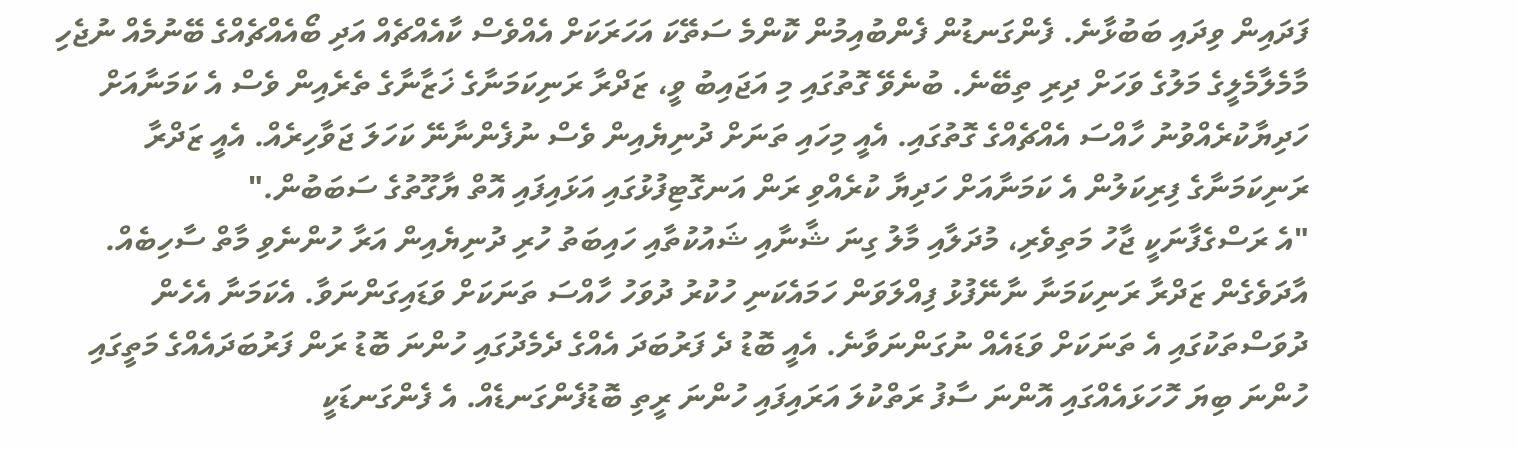ފަދައިން ވިދައި ބަބުޅާނެ. ފެންގަނޑުން ފެންބުއިމުން ކޮންމެ ސަތޭކަ އަހަރަކަށް އެއްވެސް ކާއެއްޗެއް އަދި ބޯއެއްޗެއްގެ ބޭނުމެއް ނުޖެހި މާމެލާމެލީގެ މަލުގެ ވަހަށް ދިރި ތިބޭނެ. ބުނެވޭ ގޮތުގައި މި އަޖައިބު ވީ، ޒަދްރާ ރަނިކަމަނާގެ ޚަޒާނާގެ ތެރެއިން ވެސް އެ ކަމަނާއަށް ހަދިޔާކުރެއްވުނު ހާއްސަ އެއްޗެއްގެ ގޮތުގައި. އެއީ މިހައި ތަނަށް ދުނިޔެއިން ވެސް ނުފެންނާނޭ ކަހަލަ ޖަވާހިރެއް. އެއީ ޒަދްރާ ރަނިކަމަނާގެ ފިރިކަލުން އެ ކަމަނާއަށް ހަދިޔާ ކުރެއްވި ރަން އަނގޮޓިފުޅުގައި އަޅައިފައި އޮތް ޔާގޫތުގެ ސަބަބުން."
"އެ ރަސްގެފާނަކީ ޖާހު މަތިވެރި، މުދަލާއި މާލު ގިނަ ޝާނާއި ޝައުކުތާއި ހައިބަތު ހުރި ދުނިޔެއިން އަރާ ހުންނެވި މާތް ސާހިބެއް. އާދަވެގެން ޒަދްރާ ރަނިކަމަނާ ނާނޭފުޅު ފިއްލަވަން ހަމައެކަނި ހުކުރު ދުވަހު ހާއްސަ ތަނަކަށް ވަޑައިގަންނަވާ. އެކަމަނާ އެހެން ދުވަސްތަކުގައި އެ ތަނަކަށް ވަޑައެއް ނުގަންނަވާނެ. އެއީ ބޮޑު ދެ ފަރުބަދަ އެއްގެ ދެމެދުގައި ހުންނަ ބޮޑު ރަން ފަރުބަދައެއްގެ މަތީގައި ހުންނަ ބިޔަ ހޮހަޅައެއްގައި އޮންނަ ސާފު ރަތްކުލަ އަރައިފައި ހުންނަ ރީތި ބޮޑުފެންގަނޑެއް. އެ ފެންގަނޑަކީ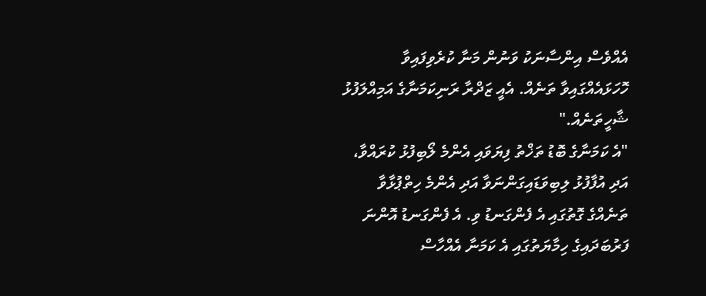އެއްވެސް އިންސާނަކު ވަނުން މަނާ ކުރެވިފައިވާ ހޮހަޅައެއްގައިވާ ތަނެއް. އެއީ ޒަދްރާ ރަނިކަމަނާގެ އަމިއްލަފުޅު ޝާހީތަނެއް."
"އެ ކަމަނާގެ ބޮޑު ތަޚްތު ފިޔަވައި އެންމެ ލޯބިފުޅު ކުރައްވާ، އަދި އުފާފުޅު ލިބިވަޑައިގަންނަވާ އަދި އެންމެ ހިތްޕުޅާވާ ތަނެއްގެ ގޮތުގައި އެ ފެންގަނޑު ވި. އެ ފެންގަނޑު އޮންނަ ފަރުބަދައިގެ ހިމާޔަތުގައި އެ ކަމަނާ އެއްހާސް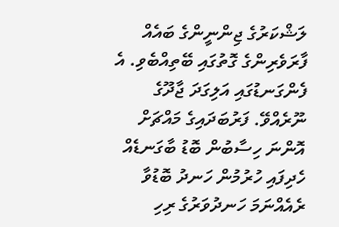ލަޝްކަރުގެ ޖިންނީންގެ ބައެއް ފާރަވެރިންގެ ގޮތުގައި ބޭތިއްބެވި. އެ ފެންގަނޑުގައި އަލިގަދަ ޖާދޫގެ ނޫރެއްވޭ. ފަރުބަދައިގެ މައްޗަށް އޮންނަ ހިސާބުން ބޮޑު ބާގަނޑެއް ހެދިފައި ހުރުމުން ހަނދު ބޮޑުވާ ރެއެއްނަމަ ހަނދުވަރުގެ ރިހި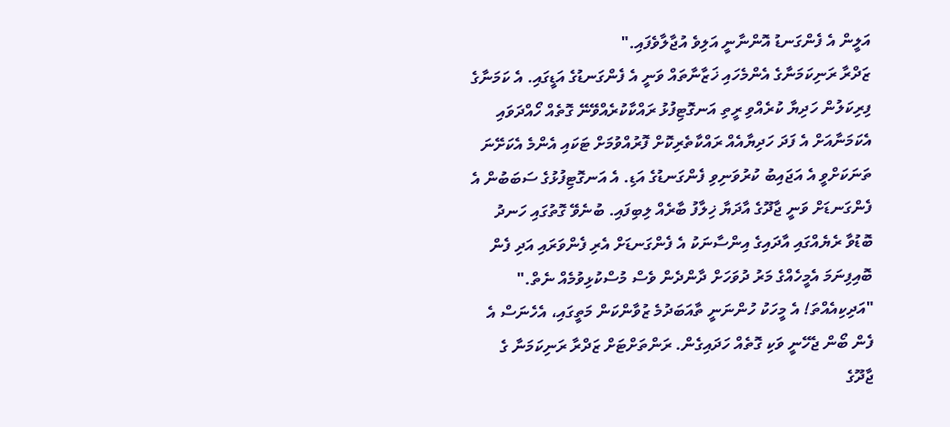އަލީން އެ ފެންގަނޑު އޮންނާނީ އަލިވެ އުޖާލާވެފައި."
ޒަދްރާ ރަނިކަމަނާގެ އެންމެހައި ޚަޒާނާތައް ވަނީ އެ ފެންގަނޑުގެ އަޑީގައި. އެ ކަމަނާގެ ފިރިކަލުން ހަދިޔާ ކުރެއްވި ރީތި އަނގޮޓިފުޅު ރައްކާކުރެއްވޭނޭ ގޮތެއް ހޯއްދަވައި އެކަމަނާއަށް އެ ފަދަ ހަދިޔާއެއް ރައްކާތެރިކޮށް ފޮރުއްވުމަށް ޓަކައި އެންމެ އެކަށޭނަ ތަނަކަށްވީ އެ އަޖައިބު ކުރުވަނިވި ފެންގަނޑުގެ އަޑި. އެ އަނގޮޓިފުޅުގެ ސަބަބުން އެ ފެންގަނޑަށް ވަނީ ޖާދޫގެ އާދަޔާ ޚިލާފު ބާރެއް ލިބިފައި. ބުނެވޭ ގޮތުގައި ހަނދު ބޮޑުވާ ރެޔެއްގައި އާދައިގެ އިންސާނަކު އެ ފެންގަނޑަށް އެރި ފެންވަރައި އަދި ފެން ބޮއިފިނަމަ އެމީހެއްގެ މަރު ދުވަހަށް ދާންދެން ވެސް މުސްކުޅިވުމެއް ނެތް."
"އަދިކިއެއްތަ! އެ މީހަކު ހުންނަނީ ތާއަބަދުމެ ޒުވާންކަން މަތީގައި، އެހެނަސް އެ ފެން ބޯން ޖެހޭނީ ވަކި ގޮތެއް ހަދައިގެން. ރަންތަށްޓަށް ޒަދްރާ ރަނިކަމަނާ ގެ ޖާދޫގެ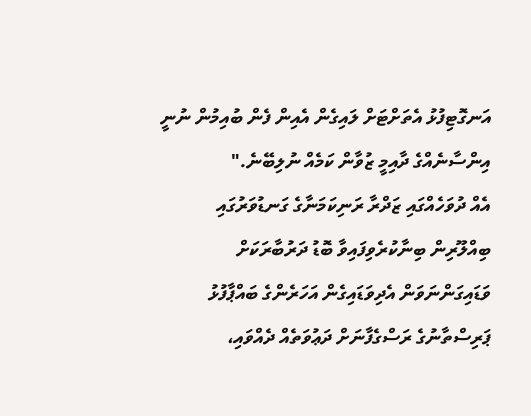އަނގޮޓިފުޅު އެތަށްޓަށް ލައިގެން އެއިން ފެން ބުއިމުން ނުނީ އިންސާނެއްގެ ދާއިމީ ޒުވާން ކަމެއް ނުލިބޭނެ."
އެއް ދުވަހެއްގައި ޒަދްރާ ރަނިކަމަނާގެ ގަނޑުވަރުގައި ބިއްލޫރިން ބިނާކުރެވިފައިވާ ބޮޑު ދަރުބާރަކަށް ވަޑައިގަންނަވަން އެދިވަޑައިގެން އަހަރެންގެ ބައްޕާފުޅު ޕަރިސްތާނުގެ ރަސްގެފާނަށް ދަޢުވަތެއް ދެއްވައި،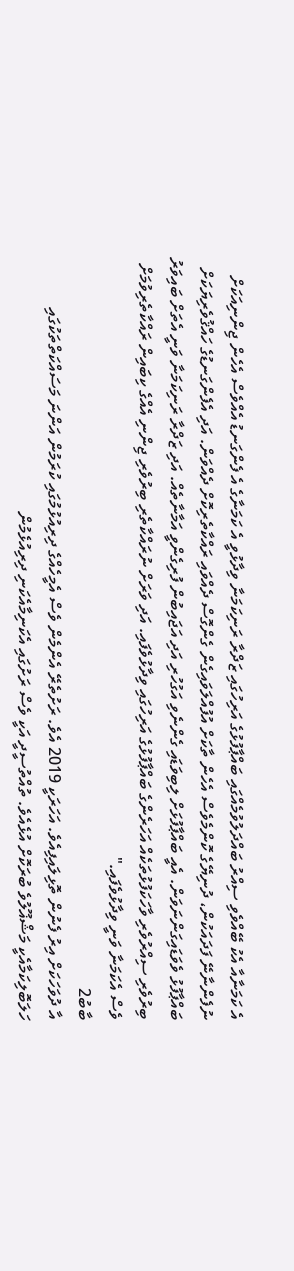އެ ކަމަނާއާ އެކު ބޭއްވެވި ސިއްރު ބައްދަލުވުމެއްގައި ބައްޕާފުޅުގެ އަރިހުގައި ޒަދްރާ ރަނިކަމަނާ ވިދާޅުވީ އެ ކަމަނާގެ އެ ފެންގަނޑު އެއްވެސް އެހެން ޖިންނިއަކަށް ނުފެންނާނޭ ފަދައަކުން، ދުނިޔޭގެ ކޮންމެވެސް އެހެން ތާކަށް އުފުއްލަވައިގެން ގެންގޮސް ދެއްވައި ރައްކާތެރިކޮށް ދެއްވަން. އަދި އެފެންގަނޑުގެ ހައްޤުވެރިޔަކަށް ބައްޕާފުޅު ވެވަޑައިގަންނަވަން. އެއީ ބައްޕާފުޅަށް ލިބިވަޑައި ގެންނެވި އަގުހުރި އަދި އަޖައިބުން ފުރިގެންވީ އަމާނާތެއް. އަދި ޒަދްރާ ރަނިކަމަނާ ވަނީ އެތަށް ބައިވަރު ބިރުވެރި ސިއްރުވެރި ވާހަކަފުޅުތަކެއް އަހަރެންގެ ބައްޕާފުޅުގެ އަރިހުގައި ވިދާޅުވެފައި. އަދި ވަރަށް ނުރައްކާތެރި ބިރުވެރި ޖިންނި އެއްގެ ކިބައިން ރައްކާތެރިވުމަށް ވެސް އެކަމަނާ ވަނީ ވިދާޅުވެފައި."
ބާބު2
އާ ދުވަހަކަށް އިރު ފެނުން ތޮޅިލައިފިއެވެ. އަހަރަކީ 2019 އެވެ. ރަށުތެރޭ އެންމެން ވެސް އެމީހެއްގެ ދިރިއުޅުމުގައި ކުރަމުން އަންނަ މަސައްކަތްތަކުގައި ހަލަބޮލިކަމާއެކީ މަޝްޣޫލުވެ ބުރަކޮށް އުޅެއެވެ. ތުއްތުސީދީ އަކީ ވެސް ރަށުގައި އެކަނިމާއެކަނި ދިރިއުޅެމުން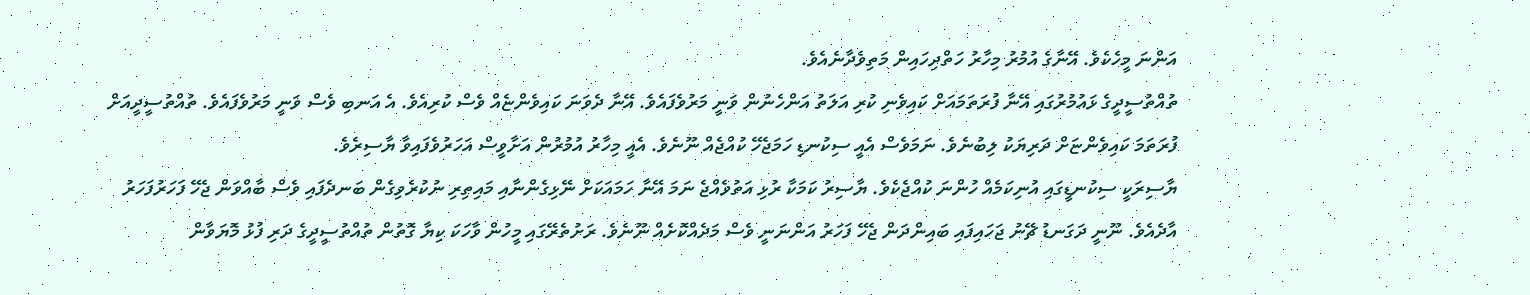އަންނަ މީހެކެވެ. އޭނާގެ އުމުރު މިހާރު ހަތްދިހައިން މަތިވެދާނެއެވެ.
ތުއްތުސީދީގެ ޅައުމުރުގައި އޭނާ ފުރަތަމައަށް ކައިވެނި ކުރި އަލަތު އަންހެނުން ވަނީ މަރުވެފައެވެ. އޭނާ ދެވަނަ ކައިވެންޏެއް ވެސް ކުރިއެވެ. އެ އަނބި ވެސް ވަނީ މަރުވެފައެވެ. ތުއްތުސީދީއަށް ފުރަތަމަ ކައިވެންޏަށް ދަރިޔަކު ލިބުނެވެ. ނަމަވެސް އެއީ ސިކުނޑި ހަމަޖެހޭ ކުއްޖެއް ނޫނެވެ. އެއީ މިހާރު އުމުރުން އަށާވީސް އަހަރުވެފައިވާ ޔާސިރެވެ.
ޔާސިރަކީ ސިކުނޑީގައި އުނިކަމެއް ހުންނަ ކުއްޖެކެވެ. ޔާސިރު ކަމަކާ ރުޅި އަތުވެއްޖެ ނަމަ އޭނާ ހަމައަކަށް ނޭޅިގެންނާއި މައިތިރި ނުކުރެވިގެން ބަނދެފައި ވެސް ބާއްވަން ޖެހޭ ފަހަރުފަހަރު އާދެއެވެ. ނޫނީ ދަގަނޑު ޗޭނު ޖަހައިފައި ބައިންދަން ޖެހޭ ފަހަރު އަންނަނީ ވެސް މަދެއްކޮށެއް ނޫނެވެ. ރަށުތެރޭގައި މީހުން ވާހަކަ ކިޔާ ގޮތުން ތުއްތުސީދީގެ ދަރި ފުޅު މޮޔަވާން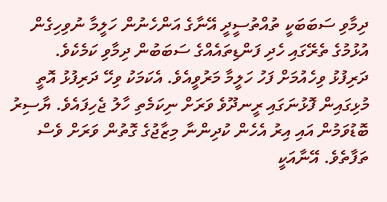ދިމާވި ސަބަބަކީ ތުއްތުސީދީ އޭނާގެ އަންހެނުން ހަލީމާ ނުވިހިގެން އުޅުމުގެ ތެރޭގައި ހެދި ފަންޑިތައެއްގެ ސަބަބުން ދިމާވި ކަމެކެވެ.
ދަރިފުޅު ވިހެއުމަށް ފަހު ހަލީމާ މަރުވީއެވެ. އެކަމަކު ވިހޭ ދަރިފުޅު އޮތީ މުޅިގައިން ފޮޅުނަގައި ރީނދޫވެ ވަރަށް ނިކަމެތި ހާލު ޖެހިފައެވެ. ޔާސިރު ބޮޑުވަމުން އައި އިރު އެހެން ކުދިންނާ މިޒާޖުގެ ގޮތުން ވަރަށް ވެސް ތަފާތެވެ. އޭނާއަކީ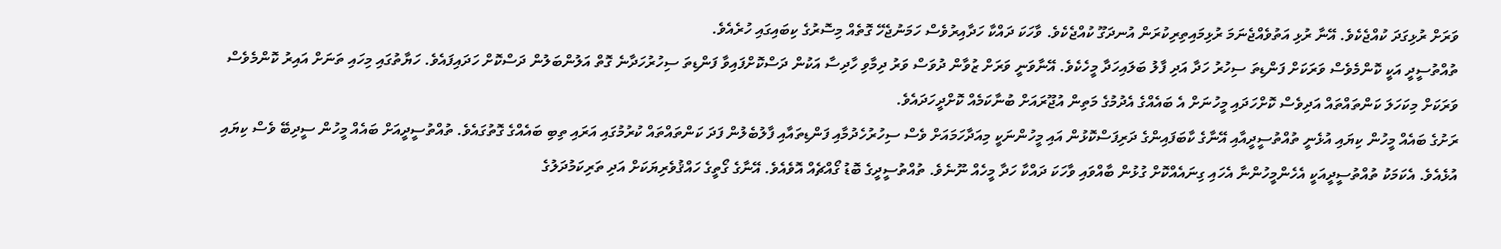ވަރަށް ރުޅިގަދަ ކުއްޖެކެވެ. އޭނާ ރުޅި އަތުވެއްޖެނަމަ ރުޅިމައިތިރިކުރަން އުނދަގޫ ކުއްޖެކެވެ. ވާހަކަ ދައްކާ ހަދާއިރުވެސް ހަމަނުޖެހޭ ގޮތެއް މިސޮރުގެ ކިބައިގައި ހުރެއެވެ.
ތުއްތުސީދީ އަކީ ކޮންމެވެސް ވަރަކަށް ފަންޑިތަ ސިހުރު ހަދާ އަދި ފާލު ބަލައިހަދާ މީހެކެވެ. އޭނާވަނީ ވަރަށް ޒުވާން ދުވަސް ވަރު ދިމާވި ހާދިސާ އަކުން ދަސްކޮށްފައިވާ ފަންޑިތަ ސިހުރުހަދާނެ ގޮތް އަލުންބަލުން ދަސްކޮށް ހަދައިފައެވެ. ހަޔާތުގައި މިހައި ތަނަށް އައިރު ކޮންމެވެސް ވަރަކަށް މިކަހަލަ ކަންތައްތައް އަދިވެސް ކޮށްހަދައި މީހުނަށް އެ ބައެއްގެ އެދުމުގެ މަތިން އުޖޫރައަށް ބުނާކަމެއް ކޮށްދީހަދައެވެ.
ރަށުގެ ބައެއް މީހުން ކިޔައި އުޅެނީ ތުއްތުސީދީއާއި އޭނާގެ ކާބަފައިންގެ ދަރިފަސްކޮޅުން އައި މީހުންނަކީ މިއަދާހަމައަށް ވެސް ސިހުރުހެދުމާއި ފަންޑިތައާއި ފާލުބެލުން ފަދަ ކަންތައްތައް ކުރުމުގައި އަރައި ތިބި ބައެއްގެ ގޮތުގައެވެ. ތުއްތުސީދީއަށް ބައެއް މީހުން ސީދިބޭ ވެސް ކިޔައި އުޅެއެވެ. އެކަމަކު ތުއްތުސީދީއަކީ އެހެންމީހުންނާ އެހައި ގިނައެއްކޮށް ގުޅުން ބާއްވައި ވާހަކަ ދައްކާ ހަދާ މީހެއް ނޫނެވެ. ތުއްތުސީދީގެ ބޮޑު ގޯއްޗެއް އޮވެއެވެ. އޭނާގެ ގޯތީގެ ހައްޤުވެރިޔަކަށް އަދި ތަރިކަމުދަލުގެ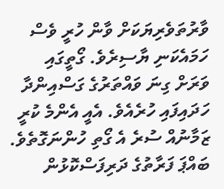ވާރުތަވެރިޔަކަށް ވާން ހުރީ ވެސް ހަމައެކަނި ޔާސިރެވެ. ގޯތީގައި ވަރަށް ގިނަ ވައްތަރުގެ ގަސްއިންދާ ހަދައިފައި ހުރެއެވެ. އެއީ އެންމެ ކުރީ ޒަމާނުއް ސުރެ އެ ގޯތި ހުންނަގޮތެވެ.
ބައްޕަ ފަރާތުގެ ދަރިފަސްކޮޅުން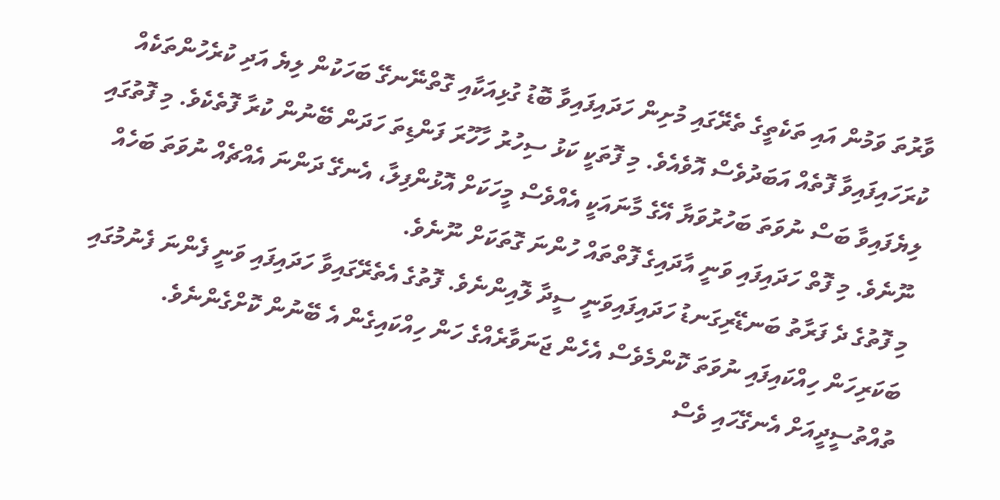ވާރުތަ ވަމުން އައި ތަކެތީގެ ތެރޭގައި މުށިން ހަދައިފައިވާ ބޮޑު ގުޅިއަކާއި ގޮތްނޭނގޭ ބަހަކުން ލިޔެ އަދި ކުރެހުންތަކެއް ކުރަހައިފައިވާ ފޮތެއް އަބަދުވެސް އޮވެއެވެ. މި ފޮތަކީ ކަޅު ސިހުރު ހާހޫރަ ފަންޑިތަ ހަދަން ބޭނުން ކުރާ ފޮތެކެވެ. މި ފޮތުގައި ލިޔެފައިވާ ބަސް ނުވަތަ ބަހުރުވަޔާ އޭގެ މާނައަކީ އެއްވެސް މީހަކަށް އޮޅުންފިލާ، އެނގޭ ދަންނަ އެއްޗެއް ނުވަތަ ބަހެއް ނޫނެވެ. މި ފޮތް ހަދައިފައި ވަނީ އާދައިގެ ފޮތްތައް ހުންނަ ގޮތަކަށް ނޫނެވެ.
މި ފޮތުގެ ދެ ފަރާތު ބަނޑޭރިގަނޑު ހަދައިފައިވަނީ ސީދާ ލޮއިންނެވެ. ފޮތުގެ އެތެރޭގައިވާ ހަދައިފައި ވަނީ ފެންނަ ފެނުމުގައި ބަކަރިހަން ހިއްކައިފައި ނުވަތަ ކޮންމެވެސް އެހެން ޖަނަވާރެއްގެ ހަން ހިއްކައިގެން އެ ބޭނުން ކޮށްގެންނެވެ. ތުއްތުސީދީއަށް އެނގޭހައި ވެސް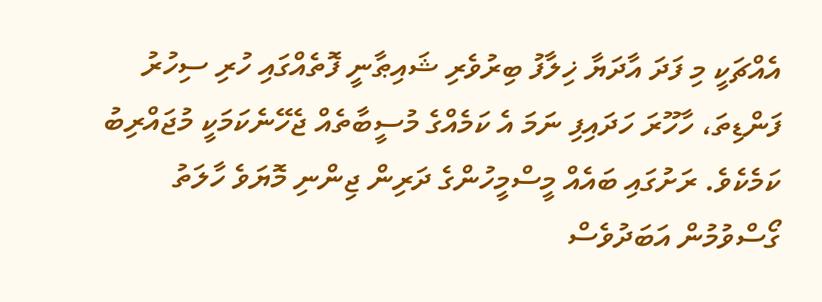އެއްޗަކީ މި ފަދަ އާދަޔާ ޚިލާފު ބިރުވެރި ޝައިޠާނީ ފޮތެއްގައި ހުރި ސިހުރު ފަންޑިތަ، ހާހޫރަ ހަދައިފި ނަމަ އެ ކަމެއްގެ މުސީބާތެއް ޖެހޭނެކަމަކީ މުޖައްރިބު ކަމެކެވެ. ރަށުގައި ބައެއް މީސްމީހުންގެ ދަރިން ޖިންނި މޮޔަވެ ހާލަތު ގޯސްވުމުން އަބަދުވެސް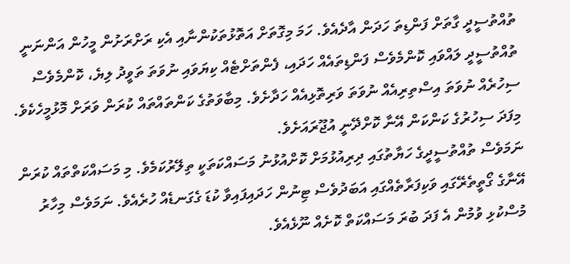ތުއްތުސީދީ ގާތަށް ފަންޑިތަ ހަދަން އާދެއެވެ. ހަމަ މިގޮތަށް އަތޮޅުތަކުންނާއި އެކި ރަށްރަށުން މީހުން އަންނަނީ ތުއްތުސީދީ ލައްވައި ކޮންމެވެސް ފަންޑިތައެއް ހަދައި، ފެންތަށްޓެއް ކިޔަވައި ނުވަތަ ތަވީދު ލިޔެ، ކޮންމެވެސް ސިހުރެއް ނުވަތަ އިސްތިރިއެއް ނުވަތަ ވަރިތޮޅިއެއް ހަދާށެވެ. މިބާވަތުގެ ކަންތައްތައް ކުރަން ވަރަށް މޮޅުމީހެކެވެ. މިފަދަ ސިހުރުގެ ކަންކަން އޭނާ ކޮށްދޭނީ އުޖޫރައަށެވެ.
ނަމަވެސް ތުއްތުސީދީގެ ހަޔާތުގައި ދިރިއުޅުމަށް ކޮށްއުޅުނު މަސައްކަތަކީ ތިލޭރުކަމެވެ. މި މަސައްކަތްތައް ކުރަން އޭނާގެ ގޯތީތެރޭގައި ވަކިފަރާތެއްގައި އަބަދުވެސް ޓިނުން ހަދައިފައިވާ ކުޑަ ގެގަނޑެއް ހުރެއެވެ. ނަމަވެސް މިހާރު މުސްކުޅި ވުމުން އެ ފަދަ ބުރަ މަސައްކަތް ކޮށެއް ނޫޅެއެވެ.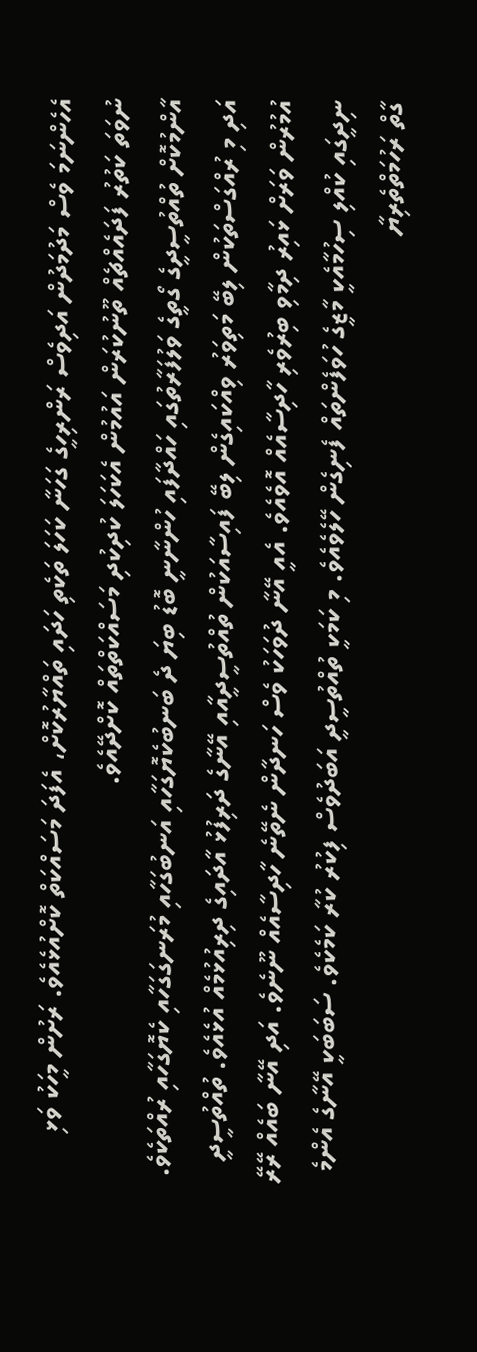އެހެންނަމަ ވެސް މަދުމަދުން އަދިވެސް ރަންރިހީގެ ގަހަނާ ކަހަލަ ތަކެތި ހަދައި ތައްޔާރުކޮށް، އެފަދަ މަސައްކަތް ކޮށްއުޅެއެވެ. ރަށުން މީހަކު ވަޅި ނުވަތަ ކަތުރު ފަދައެއްޗެއް ތޫނުކުރަން އައުމުން އެކަހަލަ ކުދިކުދި މަސައްކަތްތައް ކޮށްދޭއެވެ.
އާންމުކޮށް ތުއްތުސީދީގެ ގޯތީގެ ވަލުފަރާތުގައި ހައްދާފައި ހުންނާނީ ބޮޑު ބިޔަ ދެ ބަނބުކެޔޮގަހާއި އަނބުގަހާއި މުރަނގަގަހާއި ކެޔޮގަހާއި ރުއްތަކެވެ. އަދި މި ރުއްގަސްތަކުން ލިބޭ މަތިވަރު ވިއްކައިގެން ލިބޭ ފައިސާއަކުން ތުއްތުސީދީއާއި އޭނާގެ ދަރިފުޅު އާދައިގެ ދިރިއުޅުމެއް އުޅެއެވެ. ތުއްތުސީދީ އުމުރުން ވަރަށް ޅައިރު ދިމާވި ބިރުވެރި ހާދިސާއެއް އޮވެއެވެ. އެއީ އޭނާ ދުވަހަކު ވެސް ހަނދާން ނެތޭނެ ހާދިސާއެއް ނޫނެވެ. އަދި އޭނާ ބައެއް ރޭރޭ ނިދީގައި ކުއްލި ސިހުމާއެކީ މާޒީގެ ހުވަފެންތައް ފެނިގެން ހޭލެވެއެވެ. މި ކަމަކީ ތުއްތުސީދީ އަބަދުވެސް ފިކުރު ކުރާ ކަމެކެވެ. ސަބަބަކީ އޭނާގެ އެންމެ ގާތް ރަހުމަތްތެރިޔާ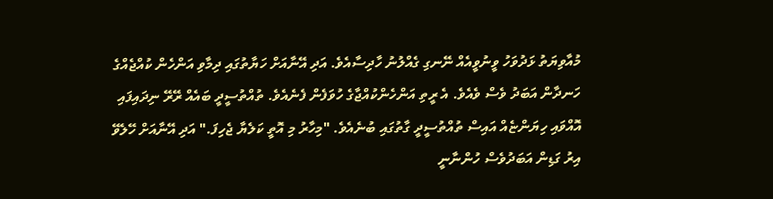މުއާވިޔަތު ޅަދުވަހު ވީނުވީއެއް ނޭނގި ގެއްލުނު ހާދިސާއެވެ. އަދި އޭނާއަށް ހަޔާތުގައި ދިމާވި އަންހެން ކުއްޖެއްގެ ހަނދާން އަބަދު ވެސް ވެއެވެ. އެ ރީތި އަންހެންކުއްޖާގެ ހުވަފެން ފެނެއެވެ. ތުއްތުސީދީ ބައެއް ރޭރޭ ނިދައިފައި އޮއްވައި ހިޔަންޏެއް އައިސް ތުއްތުސީދީ ގާތުގައި ބުނެއެވެ. "މިހާރު މި އޮތީ ކަލެޔާ ޖެހިފަ." އަދި އޭނާއަށް ހޭލެވޭ އިރު ގަޑިން އަބަދުވެސް ހުންނާނީ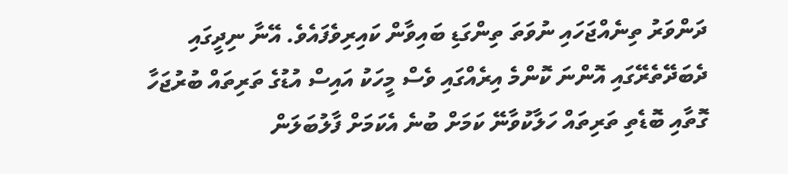ދަންވަރު ތިނެއްޖަހައި ނުވަތަ ތިންގަޑި ބައިވާން ކައިރިވެފައެވެ. އޭނާ ނިދީގައި ދެބަދޭތެރޭގައި އޮންނަ ކޮންމެ އިރެއްގައި ވެސް މީހަކު އައިސް އުޑުގެ ތަރިތައް ބުރުޖަހާ ގޮތާއި ބޮޑެތި ތަރިތައް ހަލާކުވާނޭ ކަމަށް ބުނެ އެކަމަށް ފާލުބަލަން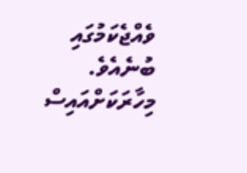ވެއްޖެކަމުގައި ބުނެއެވެ.
މިހާރަކަށްއައިސް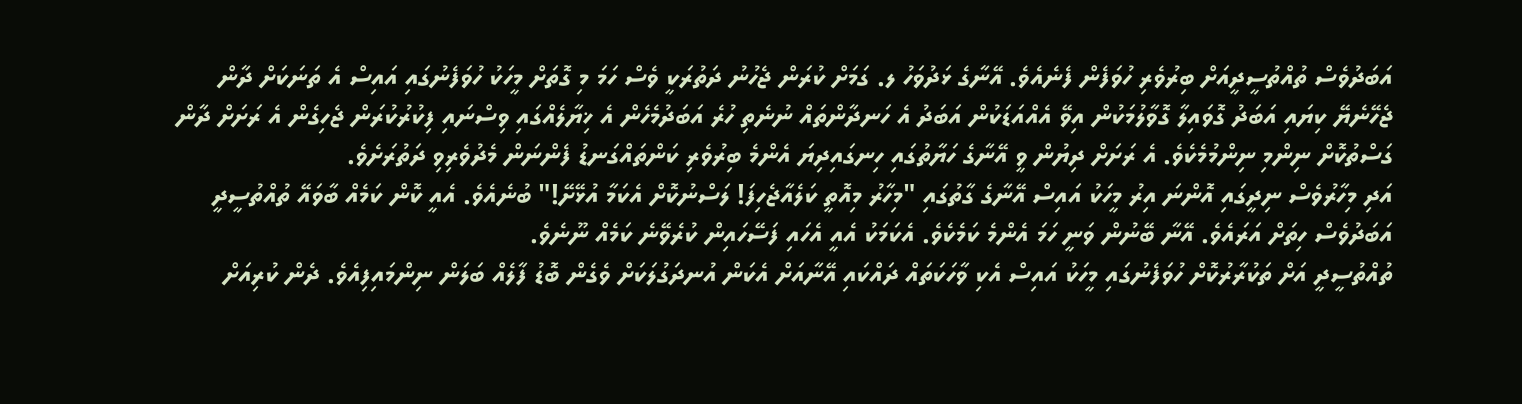އަބަދުވެސް ތުއްތުސީދީއަށް ބިރުވެރި ހުވަފެން ފެނެއެވެ. އޭނާގެ ޅަދުވަހު ލ. ގަމަށް ކުރަން ޖެހުނު ދަތުރަކީ ވެސް ހަމަ މި ގޮތަށް މީހަކު ހުވަފެނުގައި އައިސް އެ ތަނަކަށް ދާން ޖެހޭނެޔޭ ކިޔައި އަބަދު ގޮވައިލާ ގޮވާލުމަކުން އިވޭ އެއްއަޑަކުން އަބަދު އެ ހަނދާންތައް ނުނެތި ހުރެ އަބަދުމެހެން އެ ޚިޔާލެއްގައި ވިސްނައި ފިކުރުކުރަން ޖެހިގެން އެ ރަށަށް ދާން ގަސްތުކޮށް ނިންމި ނިންމުމެކެވެ. އެ ރަށަށް ދިޔުން ވީ އޭނާގެ ހަޔާތުގައި ހިނގައިދިޔަ އެންމެ ބިރުވެރި ކަންތައްގަނޑު ފެންނަން މެދުވެރިވި ދަތުރަށެވެ.
އަދި މިހާރުވެސް ނިދީގައި އޮންނަ އިރު މީހަކު އައިސް އޭނާގެ ގާތުގައި "މިހާރު މިއޮތީ ކަލެއާޖެހިފަ! ލަސްނުކޮށް އެކަމާ އުޅޭށޭ!" ބުނެއެވެ. އެއީ ކޮން ކަމެއް ބާވައޭ ތުއްތުސީދީ އަބަދުވެސް ހިތަށް އަރައެވެ. އޭނާ ބޭނުން ވަނީ ހަމަ އެންމެ ކަމެކެވެ. އެކަމަކު އެއީ އެހައި ފަސޭހައިން ކުރެވޭނެ ކަމެއް ނޫނެވެ.
ތުއްތުސީދީ އަށް ތަކުރާރުކޮށް ހުވަފެނުގައި މީހަކު އައިސް އެކި ވާހަކަތައް ދައްކައި އޭނާއަށް އެކަން އުނދަގުލަކަށް ވެގެން ބޮޑު ފާލެއް ބަލަން ނިންމައިފިއެވެ. ދެން ކުރިއަށް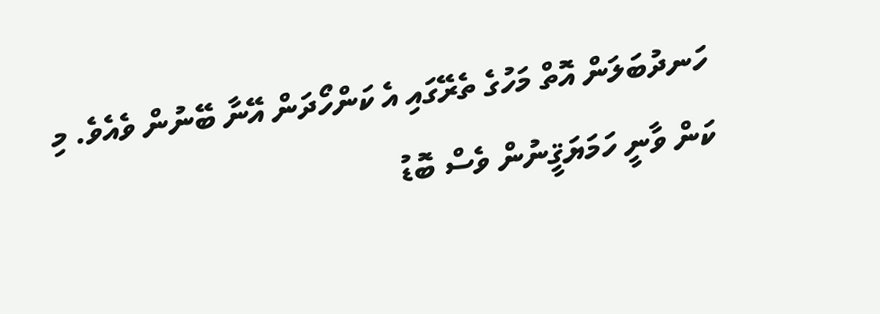ހަނދުބަލަން އޮތް މަހުގެ ތެރޭގައި އެ ކަންހޯދަން އޭނާ ބޭނުން ވެއެވެ. މި ކަން ވާނީ ހަމަޔަޤީނުން ވެސް ބޮޑު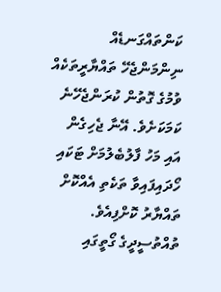ކަންތައްގަނޑެއް ނިންމަންޖެހޭ ތައްޔާރީތަކެއް ވުމުގެ ގޮތުން ކުރަންޖެހޭނެ ކަމަކަށެވެ. އޭނާ ޖެހިގެން އައި މަހު ފާލުބެލުމަށް ޓަކައި ހޯދައިފައިވާ ތަކެތި އެއްކޮށް ތައްޔާރު ކޮށްފިއެވެ.
ތުއްތުސީދީގެ ގޯތީގައި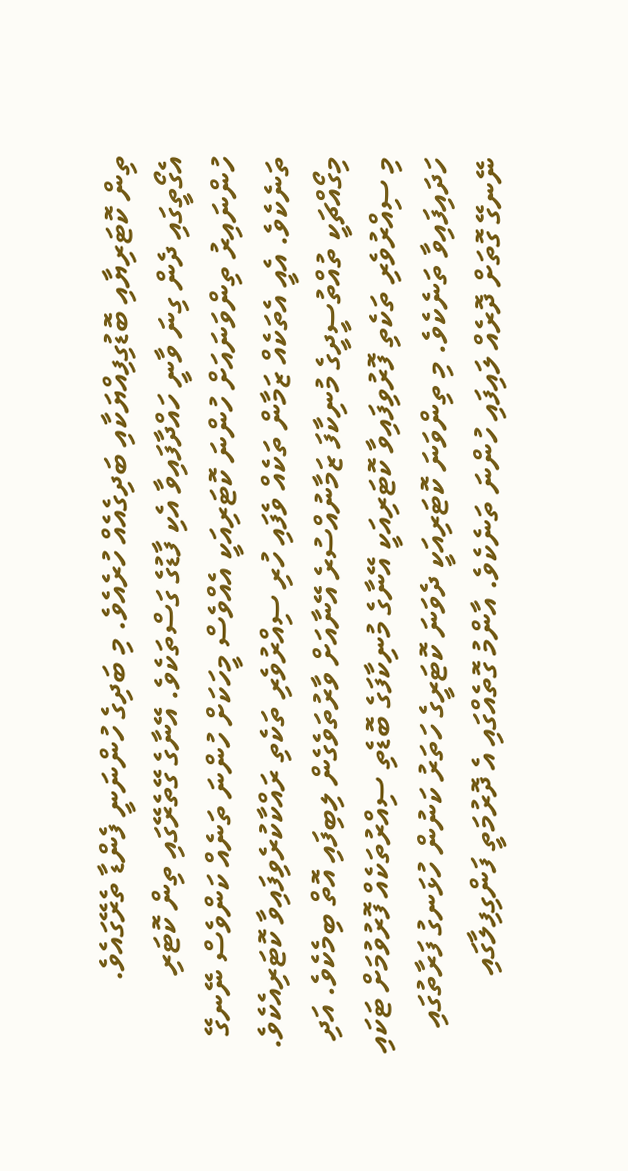ތިން ކޮޓަރިޔާއި ބޮޑުގިފިއްޔަކާއި ބަދިގެއެއް ހުރެއެވެ. މި ބަދިގެ ހުންނަނީ ފެންޑާ ތެރޭގައެވެ. އެގޯތީގައި ދެން ގިނަ ވާނީ ހައްދާފައިވާ އެކި ފާޑުގެ ގަސްތަކެވެ. އޭނާގެ ގޭތެރޭގައި ތިން ކޮޓަރި ހުންނައިރު ތިންވަނައަށް ހުންނަ ކޮޓަރިއަކީ އެއްވެސް މީހަކަށް ހުންނަ ތަނެއް ކަންވެސް ނޭނގޭ ތަނެކެވެ. އެއީ އެތަކެއް ޒަމާން ތަކެއް ވެފައި ހުރި ސިއްރުވެރި ތަކެތި ރައްކާކުރެވިފައިވާ ކޮޓަރިއެކެވެ.
މިގޯއްޗަކީ ތުއްތުސީދީގެ މުނިކާފަ ޒަމާނުއްސުރެ އޭނާއަށް ވާރުތަވެގެން ލިބިފައި އޮތް ބިމެކެވެ. އަދި މި ސިއްރުވެރި ތަކެތި ފޮރުވިފައިވާ ކޮޓަރިއަކީ އޭނާގެ މުނިކާފަގެ ބޮޑެތި ސިއްރުތަކެއް ފޮރުވުމަށް ޓަކައި ހަދައިފައިވާ ތަނެކެވެ. މި ތިންވަނަ ކޮޓަރިއަކީ ދެވަނަ ކޮޓަރީގެ ހަތަރު ކަނުން ހުޅަނގު ފަރާތުގައި ނޭނގޭ ގޮތަށް ދޮރެއް ލައިފައި ހުންނަ ތަނެކެވެ. އާންމު ގޮތެއްގައި އެ ދޮރުމަތީ ފަންގިފިލާގައި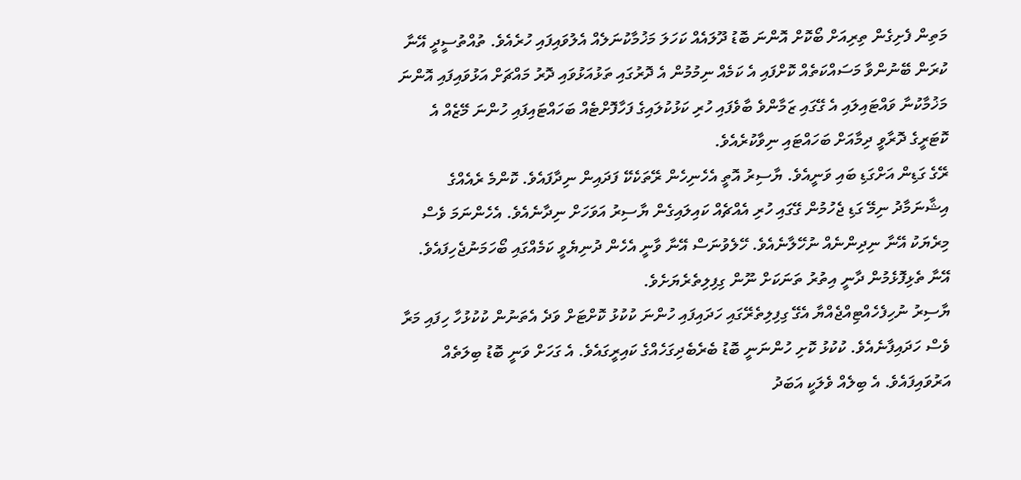މަތިން ފެށިގެން ތިރިއަށް ބޯކޮށް އޮންނަ ބޮޑު ދޫލައެއް ކަހަލަ މަޚުމާކުނަލެއް އެލުވައިފައި ހުރެއެވެ. ތުއްތުސީދީ އޭނާ ކުރަން ބޭނުންވާ މަސައްކަތެއް ކޮށްފައި އެ ކަމެއް ނިމުމުން އެ ދޮރުގައި ތަޅުއަޅުވައި ދޮރު މައްޗަށް އަޅުވައިފައި އޮންނަ މަޚުމާކުނާ ވައްޓައިލައި އެ ގޭގައި ޒަމާންވެ ބާވެފައި ހުރި ކަޅުކުލައިގެ ފަހާފޮށްޓެއް ބަހައްޓައިފައި ހުންނަ މޭޒެއް އެ ކޮޓަރީގެ ދޮރާވީ ދިމާއަށް ބަހައްޓައި ނިވާކުރެއެވެ.
ރޭގެ ގަޑިން އަށްގަޑި ބައި ވަނީއެވެ. ޔާސިރު އޮތީ އެހެނިހެން ރޭތަކެކޭ ފަދައިން ނިދާފައެވެ. ކޮންމެ ރެއެއްގެ އިޝާނަމާދު ނިމޭ ގަޑި ޖެހުމުން ގޭގައި ހުރި އެއްޗެއް ކައިލައިގެން ޔާސިރު އަވަހަށް ނިދާނެއެވެ. އެހެންނަމަ ވެސް މިރެޔަކު އޭނާ ނިދިންނެއް ނުހޭލާނެއެވެ. ހޭލެވުނަސް އޭނާ ވާނީ އެހެން ދުނިޔެވީ ކަމެއްގައި ބޯހަމަނުޖެހިފައެވެ. އޭނާ ތެޅިފޮޅެމުން ދާނީ އިތުރު ތަނަކަށް ނޫން ގިފިލިތެރެޔަށެވެ.
ޔާސިރު ނުހިފެހެއްޓިއްޖެއްޔާ އެގޭ ގިފިލިތެރޭގައި ހަދައިފައި ހުންނަ ކުކުޅު ކޮށްޓަށް ވަދެ އެތަނުން ކުކުޅުހާ ހިފައި މަރާ ވެސް ހަދައިފާނެއެވެ. ކުކުޅު ކޮށި ހުންނަނީ ބޮޑު ބެރެބެދިގަހެއްގެ ކައިރީގައެވެ. އެ ގަހަށް ވަނީ ބޮޑު ބިލަތެއް އަރުވައިފައެވެ. އެ ބިލެއް ވެލަކީ އަބަދު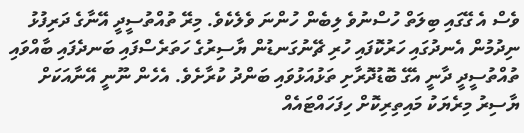ވެސް އެ ގޭގައި ބިލަތް ހުސްނުވެ ލިބެން ހުންނަ ވެލެކެވެ. މިރޭ ތުއްތުސީދީ އޭނާގެ ދަރިފުޅު ނިދުމުން އެނދުގައި ހަރުކޮފައި ހުރި ޗޭނުގަނޑުން ޔާސިރުގެ ހަތަރެސްފައި ބަނދެފައި ބާއްވައި ތުއްތުސީދީ ދާނީ އެގޭ ބޮޑުދޮރާށި ތަޅުއަޅުވައި ބަންދު ކުރާށެވެ. އެހެން ނޫނީ އޭނާއަކަށް ޔާސިރު މިރެޔަކު މައިތިރިކޮށް ހިފަހައްޓައެއް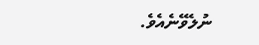ނުލެވޭނެއެވެ.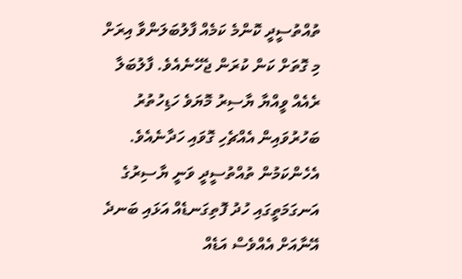ތުއްތުސީދީ ކޮންމެ ކަމެއް ފާލުބަލަންވާ އިރަށް މި ގޮތަށް ކަން ކުރަން ޖެހޭނެއެވެ. ފާލުބަލާ ރެއެއް ވީއްޔާ ޔާސިރު މޮޔަވެ ހަޑިހުތުރު ބަހުރުވައިން އެއްޗެހި ގޮވައި ހަދާނެއެވެ. އެހެންކަމުން ތުއްތުސީދީ ވަނީ ޔާސިރުގެ އަނގަމަތީގައި ހުދު ފޮތިގަނޑެއް އަޅައި ބަނދެ އޭނާއަށް އެއްވެސް އަޑެއް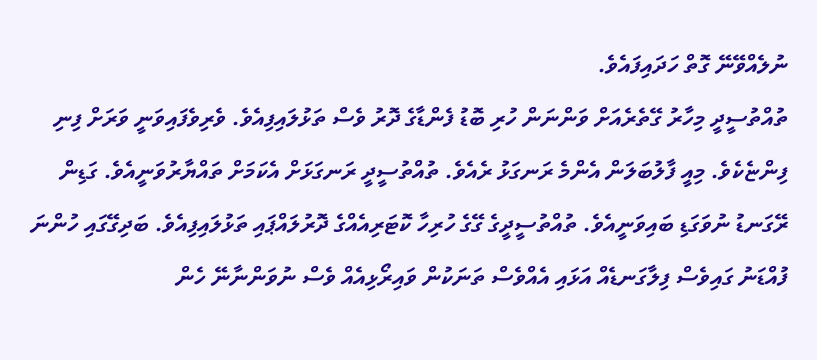ނުލެއްވޭނޭ ގޮތް ހަދައިފައެވެ.
ތުއްތުސީދީ މިހާރު ގޭތެރެއަށް ވަންނަން ހުރި ބޮޑު ފެންޑާގެ ދޮރު ވެސް ތަޅުލައިފިއެވެ. ވެރިވެފައިވަނީ ވަރަށް ފިނި ފިންޏެކެވެ. މިއީ ފާލުބަލަން އެންމެ ރަނގަޅު ރެއެވެ. ތުއްތުސީދީ ރަނގަޅަށް އެކަމަށް ތައްޔާރުވަނީއެވެ. ގަޑިން ރޭގަނޑު ނުވަގަޑި ބައިވަނީއެވެ. ތުއްތުސީދީގެ ގޭގެ ހުރިހާ ކޮޓަރިއެއްގެ ދޮރުލައްޕައި ތަޅުލައިފިއެވެ. ބަދިގޭގައި ހުންނަ ފުއްޑަނު ގައިވެސް ފިލާގަނޑެއް އަޅައި އެއްވެސް ތަނަކުން ވައިރޯޅިއެއް ވެސް ނުވަންނާނޭ ހެން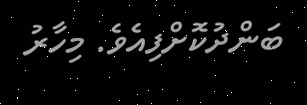ބަންދުކޮށްފިއެވެ. މިހާރު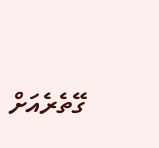ގޭތެރެއަށް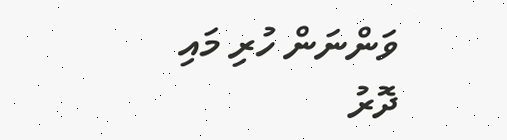ވަންނަން ހުރި މައި ދޮރު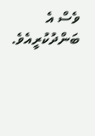ވެސް އެ ބަންދުކުރީއެވެ.